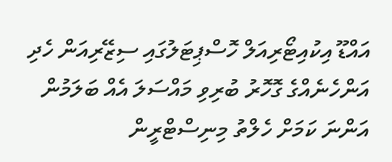އައްޑޫ އިކުއިޓޯރިއަލް ހޮސްޕިޓަލުގައި ސިޒޭރިއަން ހެދި އަންހެނެއްގެ ގޮހޮރު ބުރިވި މައްސަލަ އެއް ބަލަމުން އަންނަ ކަމަށް ހެލްތު މިނިސްޓްރީން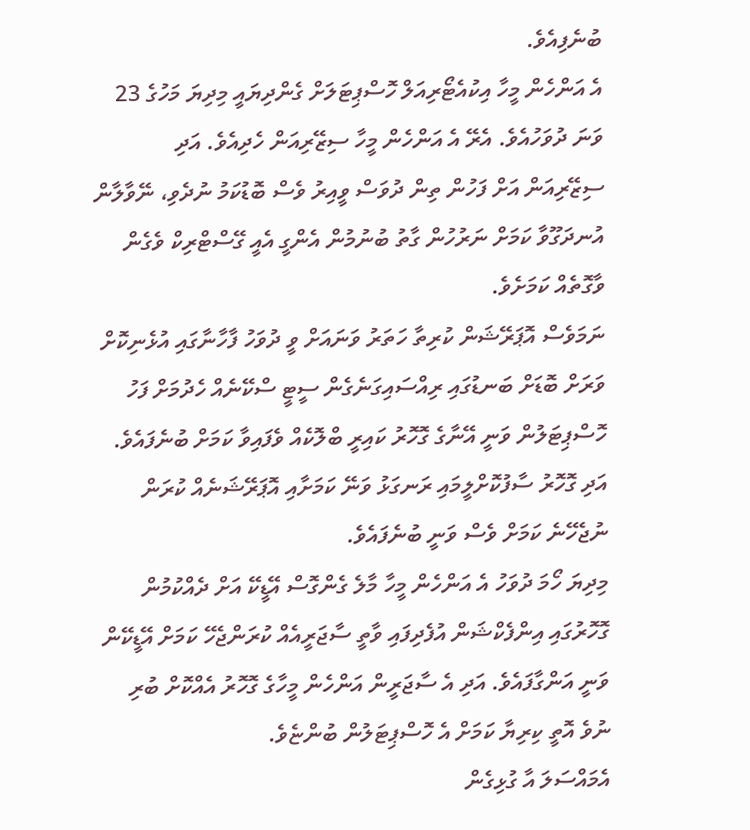ބުނެފިއެވެ.
އެ އަންހެން މީހާ އިކުއެޓޯރިއަލް ހޮސްޕިޓަލަށް ގެންދިޔައީ މިދިޔަ މަހުގެ 23 ވަނަ ދުވަހުއެވެ. އެރޭ އެ އަންހެން މީހާ ސިޒޭރިއަން ހެދިއެވެ. އަދި ސިޒޭރިއަން އަށް ފަހުން ތިން ދުވަސް ވީއިރު ވެސް ބޮޑުކަމު ނުދެވި، ނޭވާލާން އުނދަގޫވާ ކަމަށް ނަރުހުން ގާތު ބުނުމުން އެންގީ އެއީ ގޭސްޓްރިކް ވެގެން ވާގޮތެއް ކަމަށެވެ.
ނަމަވެސް އޮޕަރޭޝަން ކުރިތާ ހަތަރު ވަނައަށް ވީ ދުވަހު ފާހާނާގައި އުޅެނިކޮށް ވަރަށް ބޮޑަށް ބަނޑުގައި ރިއްސައިގަނެގެން ސީޓީ ސްކޭނެއް ހެދުމަށް ފަހު ހޮސްޕިޓަލުން ވަނީ އޭނާގެ ގޮހޮރު ކައިރީ ބްލޮކެއް ވެފައިވާ ކަމަށް ބުނެފައެވެ. އަދި ގޮހޮރު ސާފުކޮށްލީމައި ރަނގަޅު ވަނޭ ކަމަށާއި އޮޕަރޭޝަނެއް ކުރަން ނުޖެހޭނެ ކަމަށް ވެސް ވަނީ ބުނެފައެވެ.
މިދިޔަ ހޯމަ ދުވަހު އެ އަންހެން މީހާ މާލެ ގެންގޮސް އޭޑީކޭ އަށް ދެއްކުމުން ގޮހޮރުގައި އިންފެކްޝަން އުފެދިފައި ވާތީ ސާޖަރީއެއް ކުރަންޖެހޭ ކަމަށް އޭޑީކޭން ވަނީ އަންގާފައެވެ. އަދި އެ ސާޖަރީން އަންހެން މީހާގެ ގޮހޮރު އެއްކޮށް ބުރި ނުވެ އޮތީ ކިރިޔާ ކަމަށް އެ ހޮސްޕިޓަލުން ބުންޏެވެ.
އެމައްސަލަ އާ ގުޅިގެން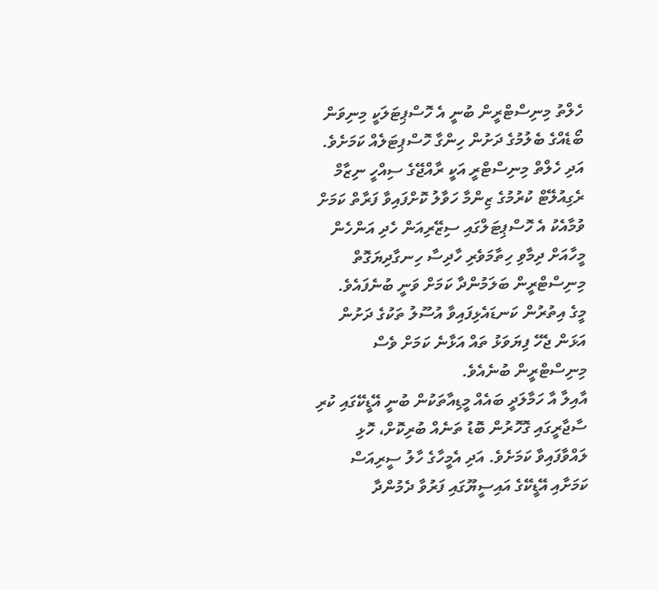ހެލްތު މިނިސްޓްރީން ބުނީ އެ ހޮސްޕިޓަލަކީ މިނިވަން ބޯޑެއްގެ ބެލުމުގެ ދަށުން ހިންގާ ހޮސްޕިޓަލެއް ކަމަށެވެ. އަދި ހެލްތް މިނިސްޓްރީ އަކީ ރާއްޖޭގެ ސިއްހީ ނިޒާމް ރެގިއުލޭޓް ކުރުމުގެ ޒިންމާ ހަވާލު ކޮށްފައިވާ ފަރާތް ކަމަށް ވުމާއެކު އެ ހޮސްޕިޓަލްގައި ސިޒޭރިއަން ހެދި އަންހެން މީހާއަށް ދިމާވި ހިތާމަވެރި ހާދިސާ ހިނގާދިޔަގޮތް މިނިސްޓްރީން ބަލަމުންދާ ކަމަށް ވަނީ ބުނެފައެވެ.
މީގެ އިތުރުން ކަނޑައެޅިފައިވާ އުސޫލު ތަކުގެ ދަށުން އަޅަން ޖެހޭ ފިޔަވަޅު ތައް އަޅާނެ ކަމަށް ވެސް މިނިސްޓްރީން ބުނެއެވެ.
އާއިލާ އާ ހަމާލަދީ ބައެއް މީޑިއާތަކުން ބުނީ އޭޑީކޭގައި ކުރި ސާޖާރީގައި ގޮހޮރުން ބޮޑު ތަނެއް ބުރިކޮށް، ހޮޅި ލައްވާފައިވާ ކަމަށެވެ. އަދި އެމީހާގެ ހާލު ސީރިއަސް ކަމަށާއި އޭޑީކޭގެ އައިސީޔޫގައި ފަރުވާ ދެމުންދާ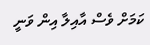ކަމަށް ވެސް އާއިލާ އިން ވަނީ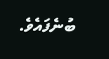ބުނެފައެވެ.